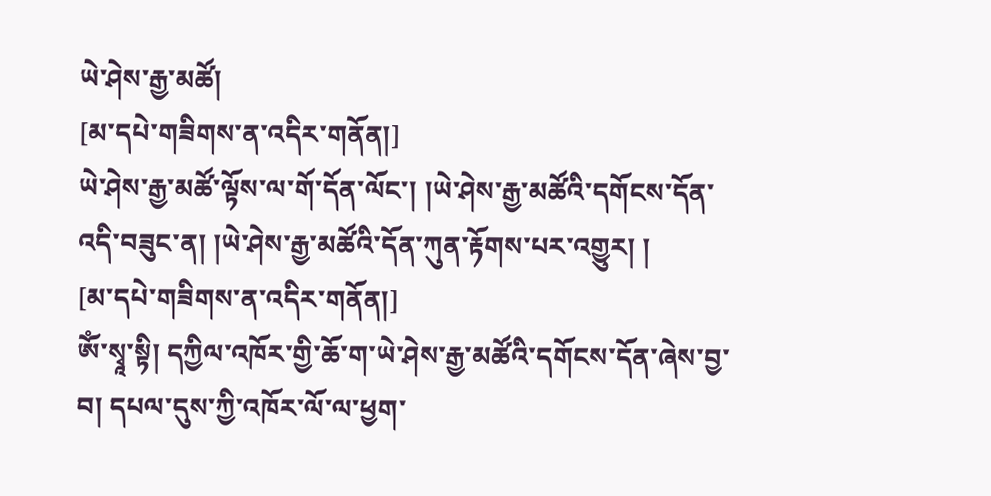ཡེ་ཤེས་རྒྱ་མཚོ།
[མ་དཔེ་གཟིགས་ན་འདིར་གནོན།]
ཡེ་ཤེས་རྒྱ་མཚོ་ལྟོས་ལ་གོ་དོན་ལོང་། །ཡེ་ཤེས་རྒྱ་མཚོའི་དགོངས་དོན་འདི་བཟུང་ན། །ཡེ་ཤེས་རྒྱ་མཚོའི་དོན་ཀུན་རྟོགས་པར་འགྱུར། །
[མ་དཔེ་གཟིགས་ན་འདིར་གནོན།]
ཨོཾ་སྭཱ་སྟི། དཀྱིལ་འཁོར་གྱི་ཆོ་ག་ཡེ་ཤེས་རྒྱ་མཚོའི་དགོངས་དོན་ཞེས་བྱ་བ། དཔལ་དུས་ཀྱི་འཁོར་ལོ་ལ་ཕྱག་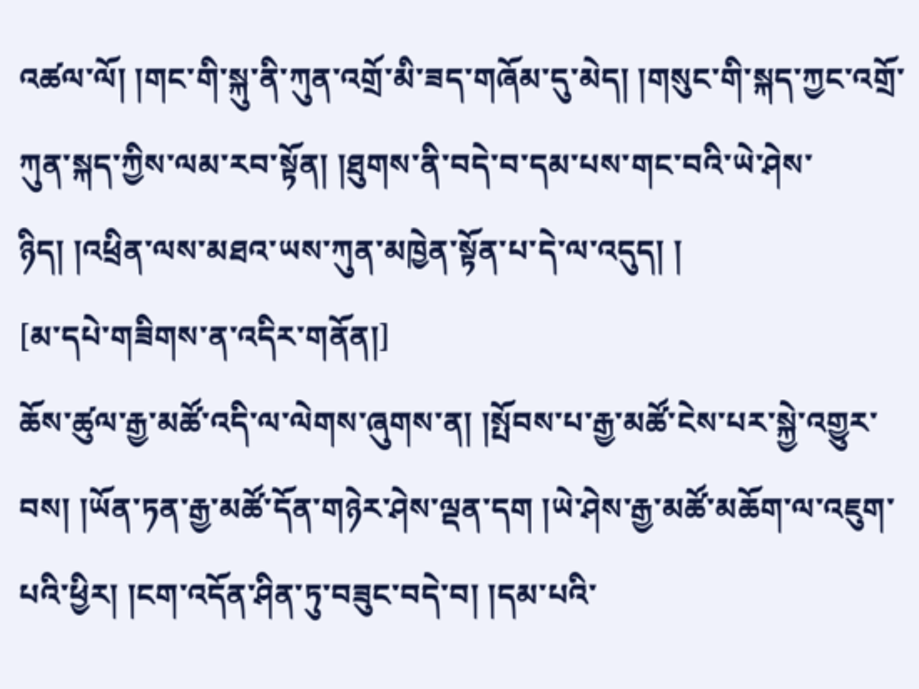འཚལ་ལོ། །གང་གི་སྐུ་ནི་ཀུན་འགྲོ་མི་ཟད་གཞོམ་དུ་མེད། །གསུང་གི་སྐད་ཀྱང་འགྲོ་ཀུན་སྐད་ཀྱིས་ལམ་རབ་སྟོན། །ཐུགས་ནི་བདེ་བ་དམ་པས་གང་བའི་ཡེ་ཤེས་ཉིད། །འཕྲིན་ལས་མཐའ་ཡས་ཀུན་མཁྱེན་སྟོན་པ་དེ་ལ་འདུད། །
[མ་དཔེ་གཟིགས་ན་འདིར་གནོན།]
ཆོས་ཚུལ་རྒྱ་མཚོ་འདི་ལ་ལེགས་ཞུགས་ན། །སྤོབས་པ་རྒྱ་མཚོ་ངེས་པར་སྐྱེ་འགྱུར་བས། །ཡོན་ཏན་རྒྱ་མཚོ་དོན་གཉེར་ཤེས་ལྡན་དག །ཡེ་ཤེས་རྒྱ་མཚོ་མཆོག་ལ་འཇུག་པའི་ཕྱིར། །ངག་འདོན་ཤིན་ཏུ་བཟུང་བདེ་བ། །དམ་པའི་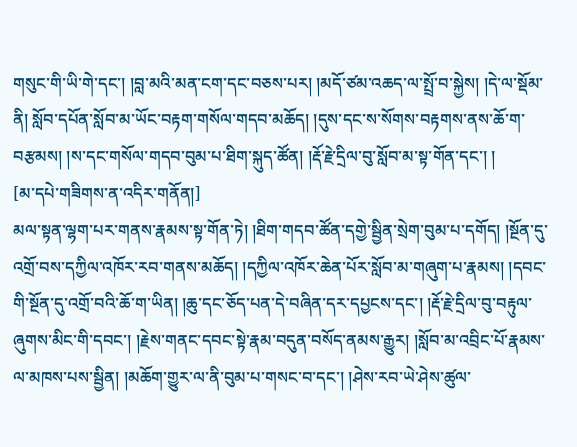གསུང་གི་ཡི་གེ་དང་། །བླ་མའི་མན་ངག་དང་བཅས་པར། །མདོ་ཙམ་འཆད་ལ་སྤྲོ་བ་སྐྱེས། །དེ་ལ་སྡོམ་ནི། སློབ་དཔོན་སློབ་མ་ཡོང་བརྟག་གསོལ་གདབ་མཆོད། །དུས་དང་ས་སོགས་བརྟགས་ནས་ཆོ་ག་བརྩམས། །ས་དང་གསོལ་གདབ་བུམ་པ་ཐིག་སྐུད་ཚོན། །རྡོ་རྗེ་དྲིལ་བུ་སློབ་མ་སྟ་གོན་དང་། །
[མ་དཔེ་གཟིགས་ན་འདིར་གནོན།]
མལ་སྟན་ལྷག་པར་གནས་རྣམས་སྟ་གོན་ཏེ། །ཐིག་གདབ་ཚོན་དགྱེ་སྦྱིན་སྲེག་བུམ་པ་དགོད། །སྔོན་དུ་འགྲོ་བས་དཀྱིལ་འཁོར་རབ་གནས་མཆོད། །དཀྱིལ་འཁོར་ཆེན་པོར་སློབ་མ་གཞུག་པ་རྣམས། །དབང་གི་སྔོན་དུ་འགྲོ་བའི་ཆོ་ག་ཡིན། །ཆུ་དང་ཅོད་པན་དེ་བཞིན་དར་དཔྱངས་དང་། །རྡོ་རྗེ་དྲིལ་བུ་བརྟུལ་ཞུགས་མིང་གི་དབང་། །རྗེས་གནང་དབང་སྟེ་རྣམ་བདུན་བསོད་ནམས་རྒྱུར། །སློབ་མ་འབྲིང་པོ་རྣམས་ལ་མཁས་པས་སྦྱིན། །མཆོག་གྱུར་ལ་ནི་བུམ་པ་གསང་བ་དང་། །ཤེས་རབ་ཡེ་ཤེས་ཚུལ་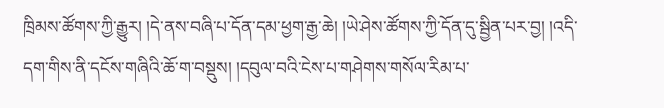ཁྲིམས་ཚོགས་ཀྱི་རྒྱུར། །དེ་ནས་བཞི་པ་དོན་དམ་ཕྱག་རྒྱ་ཆེ། །ཡེ་ཤེས་ཚོགས་ཀྱི་དོན་དུ་སྦྱིན་པར་བྱ། །འདི་དག་གིས་ནི་དངོས་གཞིའི་ཆོ་ག་བསྡུས། །དབུལ་བའི་ངེས་པ་གཤེགས་གསོལ་རིམ་པ་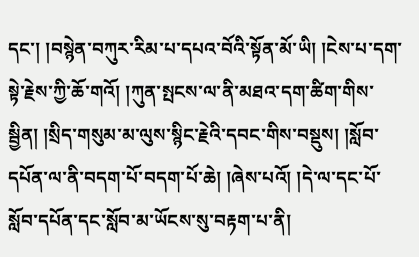དང་། །བསྙེན་བཀུར་རིམ་པ་དཔའ་བོའི་སྟོན་མོ་ཡི། །ངེས་པ་དག་སྟེ་རྗེས་ཀྱི་ཆོ་གའོ། །ཀུན་སྤངས་ལ་ནི་མཐའ་དག་ཚིག་གིས་སྦྱིན། །སྲིད་གསུམ་མ་ལུས་སྙིང་རྗེའི་དབང་གིས་བསྡུས། །སློབ་དཔོན་ལ་ནི་བདག་པོ་བདག་པོ་ཆེ། །ཞེས་པའོ། །དེ་ལ་དང་པོ་སློབ་དཔོན་དང་སློབ་མ་ཡོངས་སུ་བརྟག་པ་ནི།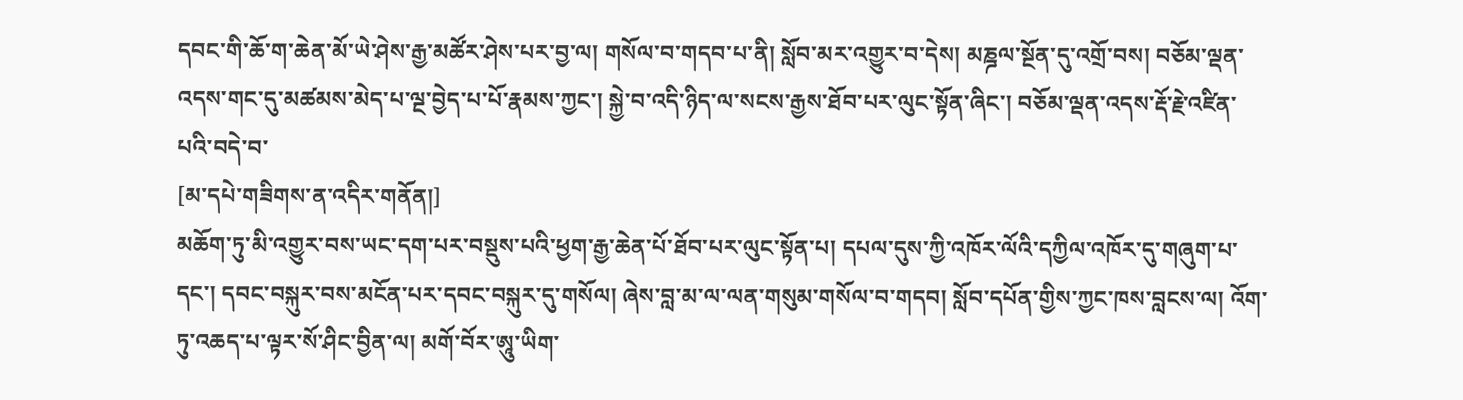དབང་གི་ཆོ་ག་ཆེན་མོ་ཡེ་ཤེས་རྒྱ་མཚོར་ཤེས་པར་བྱ་ལ། གསོལ་བ་གདབ་པ་ནི། སློབ་མར་འགྱུར་བ་དེས། མཎྜལ་སྔོན་དུ་འགྲོ་བས། བཅོམ་ལྡན་འདས་གང་དུ་མཚམས་མེད་པ་ལྔ་བྱེད་པ་པོ་རྣམས་ཀྱང་། སྐྱེ་བ་འདི་ཉིད་ལ་སངས་རྒྱས་ཐོབ་པར་ལུང་སྟོན་ཞིང་། བཅོམ་ལྡན་འདས་རྡོ་རྗེ་འཛིན་པའི་བདེ་བ་
[མ་དཔེ་གཟིགས་ན་འདིར་གནོན།]
མཆོག་ཏུ་མི་འགྱུར་བས་ཡང་དག་པར་བསྡུས་པའི་ཕྱག་རྒྱ་ཆེན་པོ་ཐོབ་པར་ལུང་སྟོན་པ། དཔལ་དུས་ཀྱི་འཁོར་ལོའི་དཀྱིལ་འཁོར་དུ་གཞུག་པ་དང་། དབང་བསྐུར་བས་མངོན་པར་དབང་བསྐུར་དུ་གསོལ། ཞེས་བླ་མ་ལ་ལན་གསུམ་གསོལ་བ་གདབ། སློབ་དཔོན་གྱིས་ཀྱང་ཁས་བླངས་ལ། འོག་ཏུ་འཆད་པ་ལྟར་སོ་ཤིང་བྱིན་ལ། མགོ་བོར་ཨཱུ་ཡིག་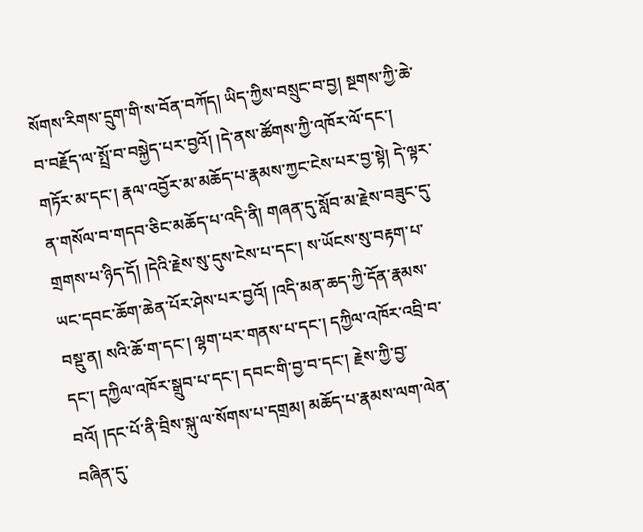སོགས་རིགས་དྲུག་གི་ས་བོན་བཀོད། ཡིད་ཀྱིས་བསྲུང་བ་བྱ། སྔགས་ཀྱི་ཆེ་བ་བརྗོད་ལ་སྤྲོ་བ་བསྐྱེད་པར་བྱའོ། །དེ་ནས་ཚོགས་ཀྱི་འཁོར་ལོ་དང་། གཏོར་མ་དང་། རྣལ་འབྱོར་མ་མཆོད་པ་རྣམས་ཀྱང་ངེས་པར་བྱ་སྟེ། དེ་ལྟར་ན་གསོལ་བ་གདབ་ཅིང་མཆོད་པ་འདི་ནི། གཞན་དུ་སློབ་མ་རྗེས་བཟུང་དུ་གྲགས་པ་ཉིད་དོ། །དེའི་རྗེས་སུ་དུས་ངེས་པ་དང་། ས་ཡོངས་སུ་བརྟག་པ་ཡང་དབང་ཆོག་ཆེན་པོར་ཤེས་པར་བྱའོ། །འདི་མན་ཆད་ཀྱི་དོན་རྣམས་བསྡུ་ན། སའི་ཆོ་ག་དང་། ལྷག་པར་གནས་པ་དང་། དཀྱིལ་འཁོར་འབྲི་བ་དང་། དཀྱིལ་འཁོར་སྒྲུབ་པ་དང་། དབང་གི་བྱ་བ་དང་། རྗེས་ཀྱི་བྱ་བའོ། །དང་པོ་ནི་བྲིས་སྐུ་ལ་སོགས་པ་དགྲམ། མཆོད་པ་རྣམས་ལག་ལེན་བཞིན་དུ་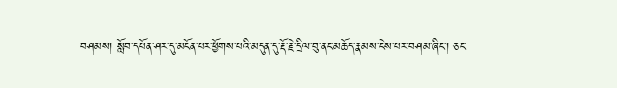བཤམས། སློབ་དཔོན་ཤར་དུ་མངོན་པར་ཕྱོགས་པའི་མདུན་དུ་རྡོ་རྗེ་དྲིལ་བུ་ནང་མཆོད་རྣམས་ངེས་པར་བཤམ་ཞིང་། ཅང་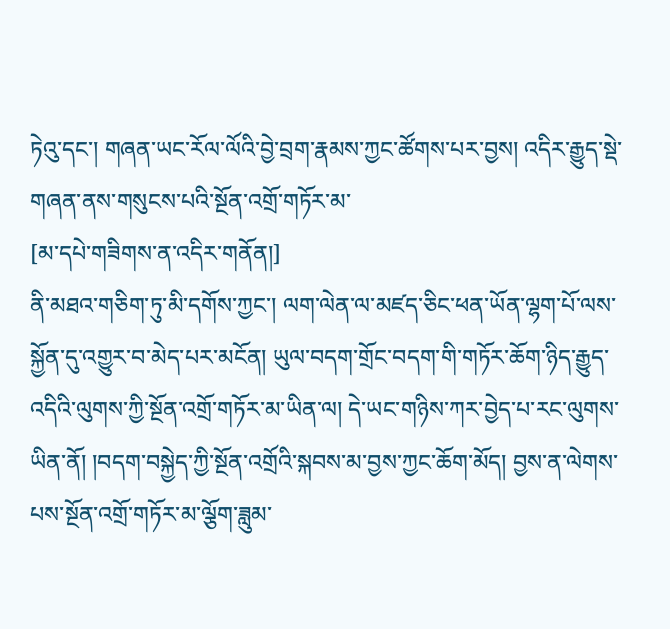ཏེའུ་དང་། གཞན་ཡང་རོལ་ལོའི་བྱེ་བྲག་རྣམས་ཀྱང་ཚོགས་པར་བྱས། འདིར་རྒྱུད་སྡེ་གཞན་ནས་གསུངས་པའི་སྔོན་འགྲོ་གཏོར་མ་
[མ་དཔེ་གཟིགས་ན་འདིར་གནོན།]
ནི་མཐའ་གཅིག་ཏུ་མི་དགོས་ཀྱང་། ལག་ལེན་ལ་མཛད་ཅིང་ཕན་ཡོན་ལྷག་པོ་ལས་སྐྱོན་དུ་འགྱུར་བ་མེད་པར་མངོན། ཡུལ་བདག་གྲོང་བདག་གི་གཏོར་ཆོག་ཉིད་རྒྱུད་འདིའི་ལུགས་ཀྱི་སྔོན་འགྲོ་གཏོར་མ་ཡིན་ལ། དེ་ཡང་གཉིས་ཀར་བྱེད་པ་རང་ལུགས་ཡིན་ནོ། །བདག་བསྐྱེད་ཀྱི་སྔོན་འགྲོའི་སྐབས་མ་བྱས་ཀྱང་ཆོག་མོད། བྱས་ན་ལེགས་པས་སྔོན་འགྲོ་གཏོར་མ་ལྕོག་ཟླུམ་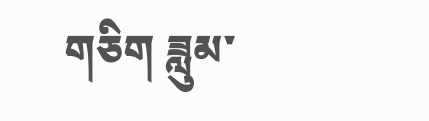གཅིག ཟླུམ་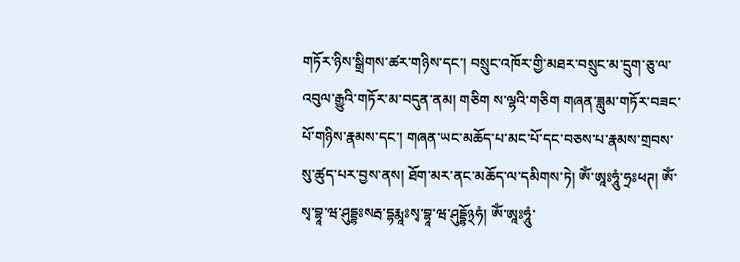གཏོར་ཉིས་སྒྲིགས་ཚར་གཉིས་དང་། བསྲུང་འཁོར་གྱི་མཐར་བསྲུང་མ་དྲུག་ཅུ་ལ་འབུལ་རྒྱུའི་གཏོར་མ་བདུན་ནམ། གཅིག ས་ལྷའི་གཅིག གཞན་ཟླུམ་གཏོར་བཟང་པོ་གཉིས་རྣམས་དང་། གཞན་ཡང་མཆོད་པ་མང་པོ་དང་བཅས་པ་རྣམས་གྲབས་སུ་ཚུད་པར་བྱས་ནས། ཐོག་མར་ནང་མཆོད་ལ་དམིགས་ཏེ། ཨོཾ་ཨཱཿཧཱུཾ་ཧྲཿཕཊ། ཨོཾ་སྭ་བྷཱ་ཝ་ཤུདྡྷཿསརྦ་དྷརྨཱཿསྭ་བྷཱ་ཝ་ཤུདྡྷོ྅ཧཾ། ཨོཾ་ཨཱཿཧཱུཾ་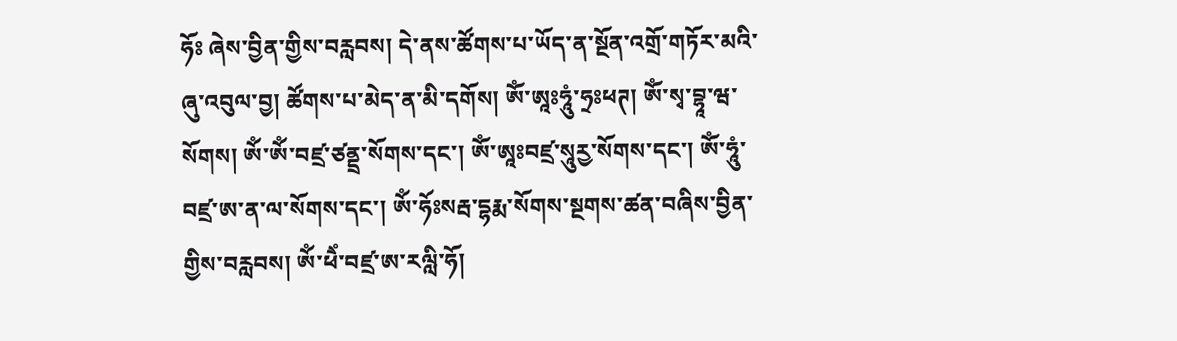ཧོཿ ཞེས་བྱིན་གྱིས་བརླབས། དེ་ནས་ཚོགས་པ་ཡོད་ན་སྔོན་འགྲོ་གཏོར་མའི་ཞུ་འབུལ་བྱ། ཚོགས་པ་མེད་ན་མི་དགོས། ཨོཾ་ཨཱཿཧཱུཾ་ཧྲཿཕཊ། ཨོཾ་སྭ་བྷཱ་ཝ་སོགས། ཨོཾ་ཨོཾ་བཛྲ་ཙནྡྲ་སོགས་དང་། ཨོཾ་ཨཱཿབཛྲ་སཱུརྱ་སོགས་དང་། ཨོཾ་ཧཱུཾ་བཛྲ་ཨ་ན་ལ་སོགས་དང་། ཨོཾ་ཧོཿསརྦ་དྷརྨ་སོགས་སྔགས་ཚན་བཞིས་བྱིན་གྱིས་བརླབས། ཨོཾ་ཕཻཾ་བཛྲ་ཨ་རལླི་ཧོ།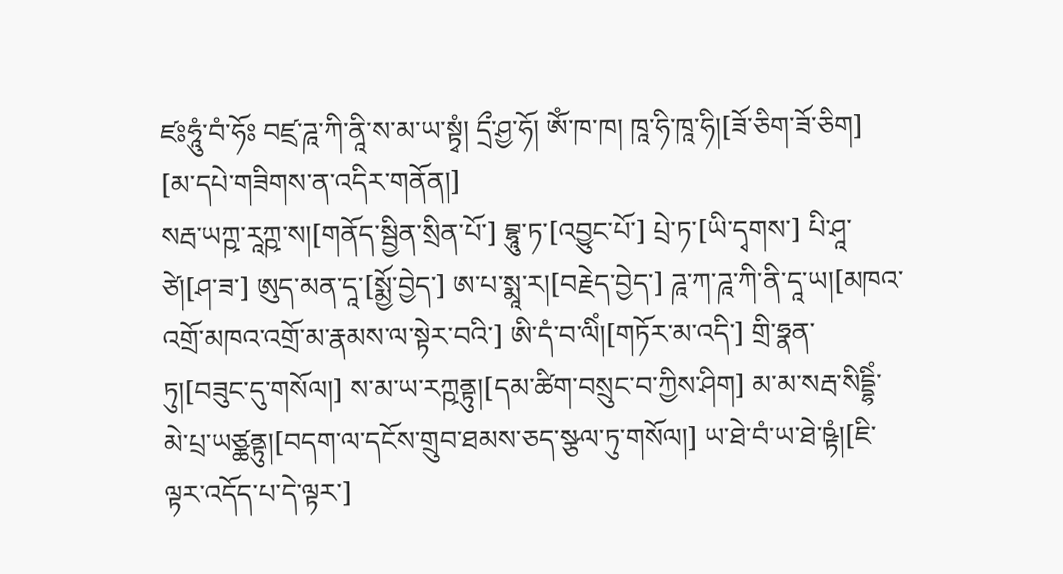ཛཿཧཱུཾ་བཾ་ཧོཿ བཛྲ་ཌཱ་ཀི་ནཱི་ས་མ་ཡ་སྟྭཾ། དྲྀ་ཤྱ་ཧོ། ཨོཾ་ཁ་ཁ། ཁཱ་ཧི་ཁཱ་ཧི།[ཟོ་ཅིག་ཟོ་ཅིག]
[མ་དཔེ་གཟིགས་ན་འདིར་གནོན།]
སརྦ་ཡཀྵ་རཱཀྵ་ས།[གནོད་སྦྱིན་སྲིན་པོ་] བྷཱུ་ཏ་[འབྱུང་པོ་] པྲེ་ཏ་[ཡི་དྭགས་] པི་ཤཱ་ཙེ།[ཤ་ཟ་] ཨུད་མན་དཱ་[སྨྱོ་བྱེད་] ཨ་པ་སྨཱ་ར།[བརྗེད་བྱེད་] ཌཱ་ཀ་ཌཱ་ཀི་ནི་དཱ་ཡ།[མཁའ་འགྲོ་མཁའ་འགྲོ་མ་རྣམས་ལ་སྟེར་བའི་] ཨི་དཾ་བ་ལིཾ།[གཏོར་མ་འདི་] གྲི་ཧྣན་ཏུ།[བཟུང་དུ་གསོལ།] ས་མ་ཡ་རཀྵནྟུ།[དམ་ཚིག་བསྲུང་བ་ཀྱིས་ཤིག] མ་མ་སརྦ་སིདྡྷིཾ་མེ་པྲ་ཡཙྪནྟུ།[བདག་ལ་དངོས་གྲུབ་ཐམས་ཅད་སྩལ་ཏུ་གསོལ།] ཡ་ཐེ་བཾ་ཡ་ཐེ་ཥྟཾ།[ཇི་ལྟར་འདོད་པ་དེ་ལྟར་]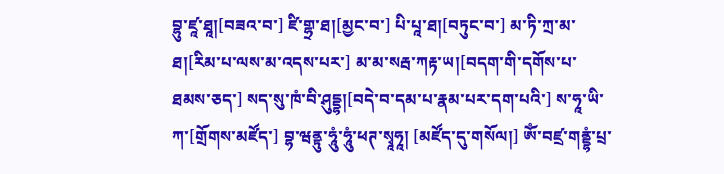བྷུ་ཛཱ་ཐཱ།[བཟའ་བ་] ཛི་གྷྲ་ཐ།[མྱང་བ་] པི་པཱ་ཐ།[བཏུང་བ་] མ་ཏི་ཀྲ་མ་ཐ།[རིམ་པ་ལས་མ་འདས་པར་] མ་མ་སརྦ་ཀརྟ་ཡ།[བདག་གི་དགོས་པ་ཐམས་ཅད་] སད་སུ་ཁཾ་བི་ཤུདྡྷ།[བདེ་བ་དམ་པ་རྣམ་པར་དག་པའི་] ས་ཧཱ་ཡི་ཀ་[གྲོགས་མཛོད་] བྷ་ཝནྟུ་ཧཱུཾ་ཧཱུཾ་ཕཊ་སྭཱཧཱ། [མཛོད་དུ་གསོལ།] ཨོཾ་བཛྲ་གནྡྷཾ་པྲ་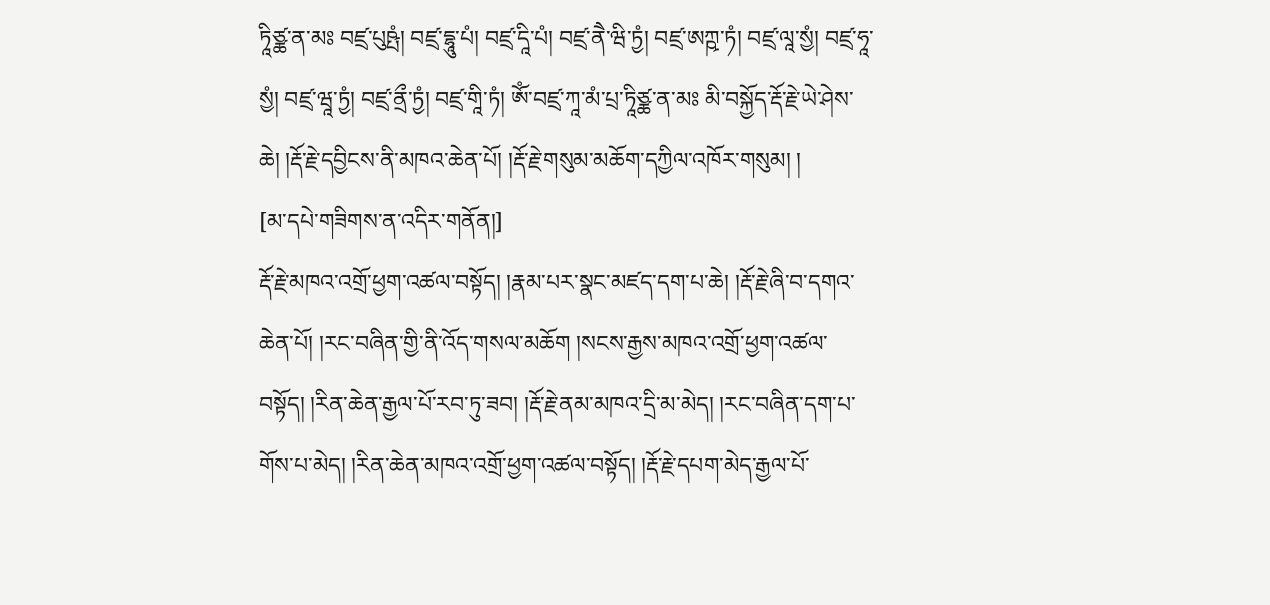ཏཱིཙྪ་ན་མཿ བཛྲ་པུཥྤཾ། བཛྲ་དྷཱུ་པཾ། བཛྲ་དཱི་པཾ། བཛྲ་ནཻ་ཝི་ཏྱཾ། བཛྲ་ཨཀྵ་ཏཾ། བཛྲ་ལཱ་སྱཾ། བཛྲ་ཧཱ་སྱཾ། བཛྲ་ཝཱ་ཏྱཾ། བཛྲ་ནྲྀ་ཏྱཾ། བཛྲ་གཱི་ཏཾ། ཨོཾ་བཛྲ་ཀཱ་མཾ་པྲ་ཏཱིཙྪ་ན་མཿ མི་བསྐྱོད་རྡོ་རྗེ་ཡེ་ཤེས་ཆེ། །རྡོ་རྗེ་དབྱིངས་ནི་མཁའ་ཆེན་པོ། །རྡོ་རྗེ་གསུམ་མཆོག་དཀྱིལ་འཁོར་གསུམ། །
[མ་དཔེ་གཟིགས་ན་འདིར་གནོན།]
རྡོ་རྗེ་མཁའ་འགྲོ་ཕྱག་འཚལ་བསྟོད། །རྣམ་པར་སྣང་མཛད་དག་པ་ཆེ། །རྡོ་རྗེ་ཞི་བ་དགའ་ཆེན་པོ། །རང་བཞིན་གྱི་ནི་འོད་གསལ་མཆོག །སངས་རྒྱས་མཁའ་འགྲོ་ཕྱག་འཚལ་བསྟོད། །རིན་ཆེན་རྒྱལ་པོ་རབ་ཏུ་ཟབ། །རྡོ་རྗེ་ནམ་མཁའ་དྲི་མ་མེད། །རང་བཞིན་དག་པ་གོས་པ་མེད། །རིན་ཆེན་མཁའ་འགྲོ་ཕྱག་འཚལ་བསྟོད། །རྡོ་རྗེ་དཔག་མེད་རྒྱལ་པོ་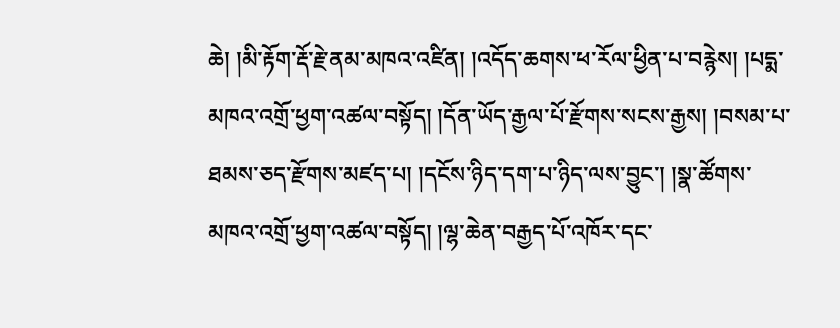ཆེ། །མི་རྟོག་རྡོ་རྗེ་ནམ་མཁའ་འཛིན། །འདོད་ཆགས་ཕ་རོལ་ཕྱིན་པ་བརྙེས། །པདྨ་མཁའ་འགྲོ་ཕྱག་འཚལ་བསྟོད། །དོན་ཡོད་རྒྱལ་པོ་རྫོགས་སངས་རྒྱས། །བསམ་པ་ཐམས་ཅད་རྫོགས་མཛད་པ། །དངོས་ཉིད་དག་པ་ཉིད་ལས་བྱུང་། །སྣ་ཚོགས་མཁའ་འགྲོ་ཕྱག་འཚལ་བསྟོད། །ལྷ་ཆེན་བརྒྱད་པོ་འཁོར་དང་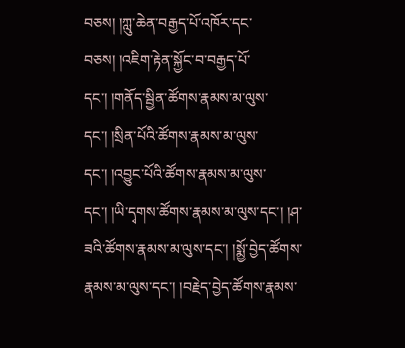བཅས། །ཀླུ་ཆེན་བརྒྱད་པོ་འཁོར་དང་བཅས། །འཇིག་རྟེན་སྐྱོང་བ་བརྒྱད་པོ་དང་། །གནོད་སྦྱིན་ཚོགས་རྣམས་མ་ལུས་དང་། །སྲིན་པོའི་ཚོགས་རྣམས་མ་ལུས་དང་། །འབྱུང་པོའི་ཚོགས་རྣམས་མ་ལུས་དང་། །ཡི་དྭགས་ཚོགས་རྣམས་མ་ལུས་དང་། །ཤ་ཟའི་ཚོགས་རྣམས་མ་ལུས་དང་། །སྨྱོ་བྱེད་ཚོགས་རྣམས་མ་ལུས་དང་། །བརྗེད་བྱེད་ཚོགས་རྣམས་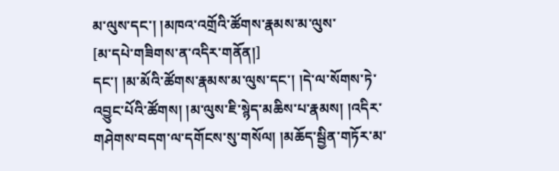མ་ལུས་དང་། །མཁའ་འགྲོའི་ཚོགས་རྣམས་མ་ལུས་
[མ་དཔེ་གཟིགས་ན་འདིར་གནོན།]
དང་། །མ་མོའི་ཚོགས་རྣམས་མ་ལུས་དང་། །དེ་ལ་སོགས་ཏེ་འབྱུང་པོའི་ཚོགས། །མ་ལུས་ཇི་སྙེད་མཆིས་པ་རྣམས། །འདིར་གཤེགས་བདག་ལ་དགོངས་སུ་གསོལ། །མཆོད་སྦྱིན་གཏོར་མ་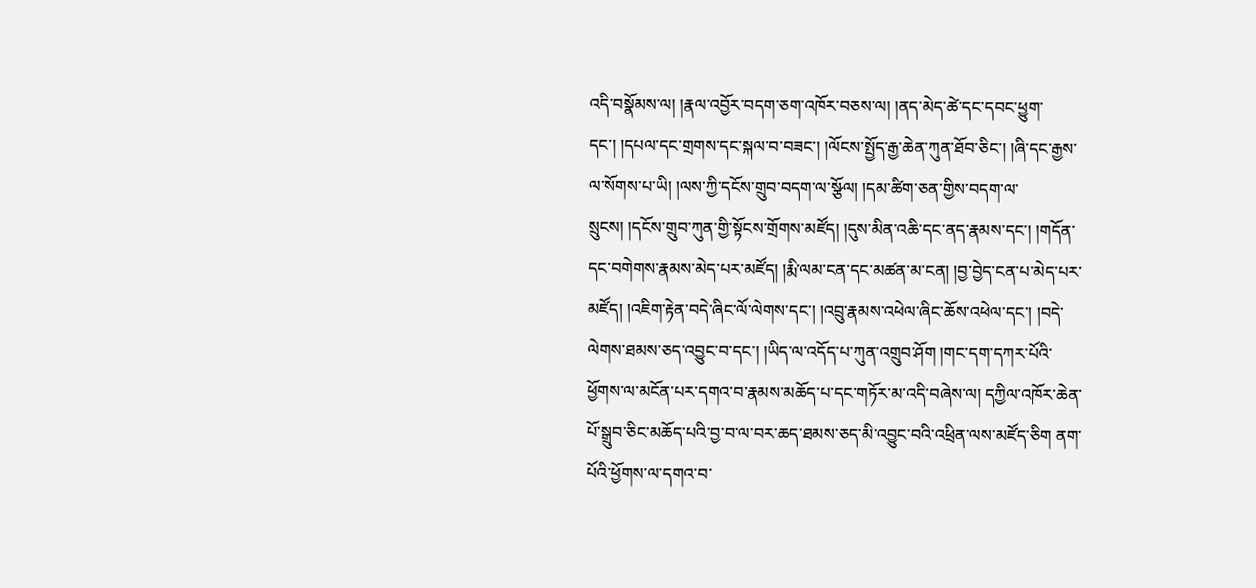འདི་བསྣོམས་ལ། །རྣལ་འབྱོར་བདག་ཅག་འཁོར་བཅས་ལ། །ནད་མེད་ཚེ་དང་དབང་ཕྱུག་དང་། །དཔལ་དང་གྲགས་དང་སྐལ་བ་བཟང་། །ལོངས་སྤྱོད་རྒྱ་ཆེན་ཀུན་ཐོབ་ཅིང་། །ཞི་དང་རྒྱས་ལ་སོགས་པ་ཡི། །ལས་ཀྱི་དངོས་གྲུབ་བདག་ལ་སྩོལ། །དམ་ཚིག་ཅན་གྱིས་བདག་ལ་སྲུངས། །དངོས་གྲུབ་ཀུན་གྱི་སྟོངས་གྲོགས་མཛོད། །དུས་མིན་འཆི་དང་ནད་རྣམས་དང་། །གདོན་དང་བགེགས་རྣམས་མེད་པར་མཛོད། །རྨི་ལམ་ངན་དང་མཚན་མ་ངན། །བྱ་བྱེད་ངན་པ་མེད་པར་མཛོད། །འཇིག་རྟེན་བདེ་ཞིང་ལོ་ལེགས་དང་། །འབྲུ་རྣམས་འཕེལ་ཞིང་ཆོས་འཕེལ་དང་། །བདེ་ལེགས་ཐམས་ཅད་འབྱུང་བ་དང་། །ཡིད་ལ་འདོད་པ་ཀུན་འགྲུབ་ཤོག །གང་དག་དཀར་པོའི་ཕྱོགས་ལ་མངོན་པར་དགའ་བ་རྣམས་མཆོད་པ་དང་གཏོར་མ་འདི་བཞེས་ལ། དཀྱིལ་འཁོར་ཆེན་པོ་སྒྲུབ་ཅིང་མཆོད་པའི་བྱ་བ་ལ་བར་ཆད་ཐམས་ཅད་མི་འབྱུང་བའི་འཕྲིན་ལས་མཛོད་ཅིག ནག་པོའི་ཕྱོགས་ལ་དགའ་བ་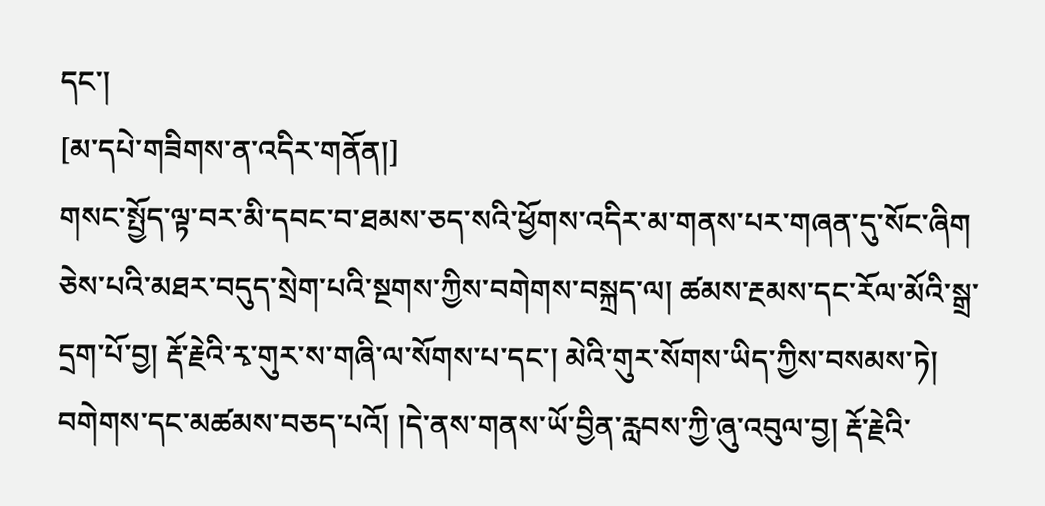དང་།
[མ་དཔེ་གཟིགས་ན་འདིར་གནོན།]
གསང་སྤྱོད་ལྟ་བར་མི་དབང་བ་ཐམས་ཅད་སའི་ཕྱོགས་འདིར་མ་གནས་པར་གཞན་དུ་སོང་ཞིག ཅེས་པའི་མཐར་བདུད་སྲེག་པའི་སྔགས་ཀྱིས་བགེགས་བསྐྲད་ལ། ཚམས་རྔམས་དང་རོལ་མོའི་སྒྲ་དྲག་པོ་བྱ། རྡོ་རྗེའི་རྭ་གུར་ས་གཞི་ལ་སོགས་པ་དང་། མེའི་གུར་སོགས་ཡིད་ཀྱིས་བསམས་ཏེ། བགེགས་དང་མཚམས་བཅད་པའོ། །དེ་ནས་གནས་ཡོ་བྱིན་རླབས་ཀྱི་ཞུ་འབུལ་བྱ། རྡོ་རྗེའི་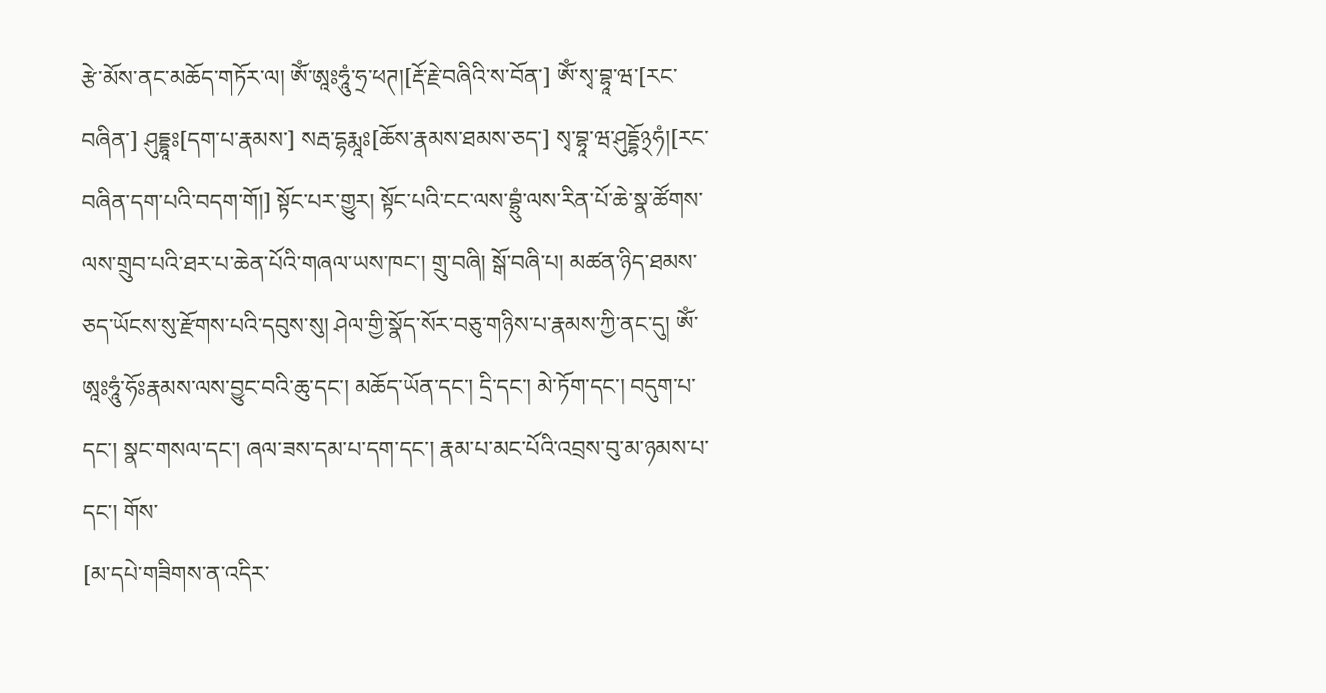རྩེ་མོས་ནང་མཆོད་གཏོར་ལ། ཨོཾ་ཨཱཿཧཱུཾ་ཧྲ་ཕཊ།[རྡོ་རྗེ་བཞིའི་ས་བོན་] ཨོཾ་སྭ་བྷཱ་ཝ་[རང་བཞིན་] ཤུདྡྷཱཿ[དག་པ་རྣམས་] སརྦ་དྷརྨཱཿ[ཆོས་རྣམས་ཐམས་ཅད་] སྭ་བྷཱ་ཝ་ཤུདྡྷོ྅ཧཾ།[རང་བཞིན་དག་པའི་བདག་གོ།] སྟོང་པར་གྱུར། སྟོང་པའི་ངང་ལས་བྷྲུཾ་ལས་རིན་པོ་ཆེ་སྣ་ཚོགས་ལས་གྲུབ་པའི་ཐར་པ་ཆེན་པོའི་གཞལ་ཡས་ཁང་། གྲུ་བཞི། སྒོ་བཞི་པ། མཚན་ཉིད་ཐམས་ཅད་ཡོངས་སུ་རྫོགས་པའི་དབུས་སུ། ཤེལ་གྱི་སྣོད་སོར་བཅུ་གཉིས་པ་རྣམས་ཀྱི་ནང་དུ། ཨོཾ་ཨཱཿཧཱུཾ་ཧོཿརྣམས་ལས་བྱུང་བའི་ཆུ་དང་། མཆོད་ཡོན་དང་། དྲི་དང་། མེ་ཏོག་དང་། བདུག་པ་དང་། སྣང་གསལ་དང་། ཞལ་ཟས་དམ་པ་དག་དང་། རྣམ་པ་མང་པོའི་འབྲས་བུ་མ་ཉམས་པ་དང་། གོས་
[མ་དཔེ་གཟིགས་ན་འདིར་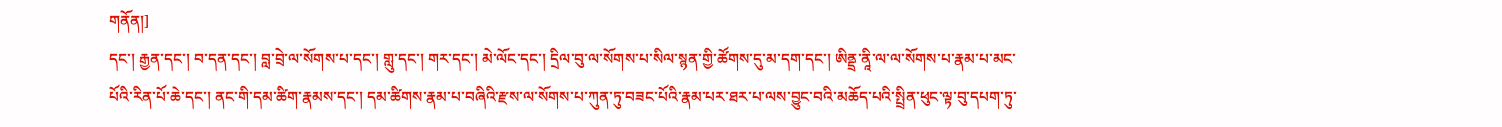གནོན།]
དང་། རྒྱན་དང་། བ་དན་དང་། བླ་བྲེ་ལ་སོགས་པ་དང་། གླུ་དང་། གར་དང་། མེ་ལོང་དང་། དྲིལ་བུ་ལ་སོགས་པ་སིལ་སྙན་གྱི་ཚོགས་དུ་མ་དག་དང་། ཨིནྡྲ་ནཱི་ལ་ལ་སོགས་པ་རྣམ་པ་མང་པོའི་རིན་པོ་ཆེ་དང་། ནང་གི་དམ་ཚིག་རྣམས་དང་། དམ་ཚིགས་རྣམ་པ་བཞིའི་རྫས་ལ་སོགས་པ་ཀུན་ཏུ་བཟང་པོའི་རྣམ་པར་ཐར་པ་ལས་བྱུང་བའི་མཆོད་པའི་སྤྲིན་ཕུང་ལྟ་བུ་དཔག་ཏུ་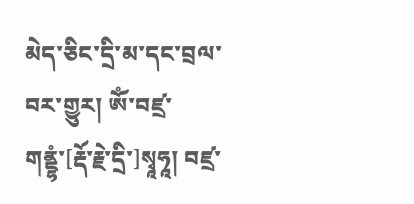མེད་ཅིང་དྲི་མ་དང་བྲལ་བར་གྱུར། ཨོཾ་བཛྲ་གནྡྷཾ་[རྡོ་རྗེ་དྲི་]སྭཱཧཱ། བཛྲ་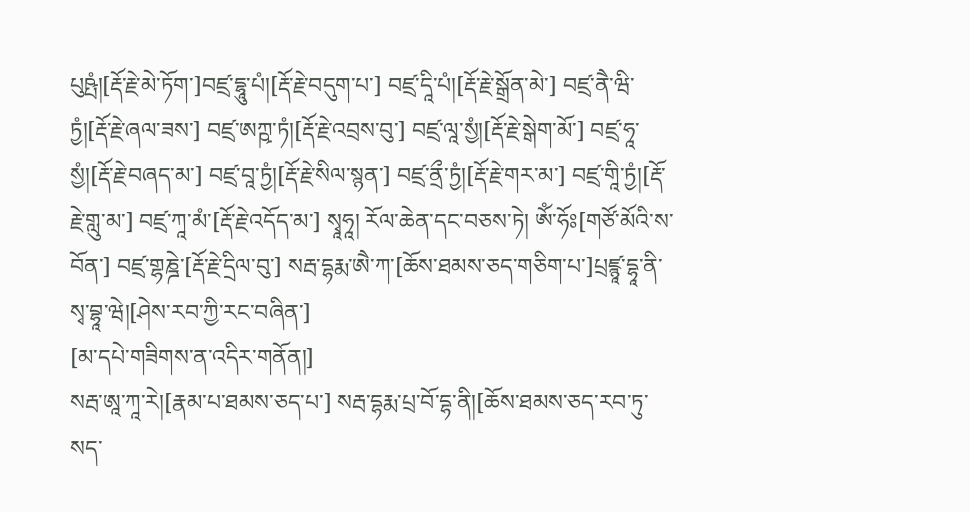པུཥྤཾ།[རྡོ་རྗེ་མེ་ཏོག་]བཛྲ་དྷཱུ་པཾ།[རྡོ་རྗེ་བདུག་པ་] བཛྲ་དཱི་པཾ།[རྡོ་རྗེ་སྒྲོན་མེ་] བཛྲ་ནཻ་ཝི་ཏྱཾ།[རྡོ་རྗེ་ཞལ་ཟས་] བཛྲ་ཨཀྵ་ཏཾ།[རྡོ་རྗེ་འབྲས་བུ་] བཛྲ་ལཱ་སྱཾ།[རྡོ་རྗེ་སྒེག་མོ་] བཛྲ་ཧཱ་སྱཾ།[རྡོ་རྗེ་བཞད་མ་] བཛྲ་བཱ་ཏྱཾ།[རྡོ་རྗེ་སིལ་སྙན་] བཛྲ་ནྲྀ་ཏྱཾ།[རྡོ་རྗེ་གར་མ་] བཛྲ་གཱི་ཏྱཾ།[རྡོ་རྗེ་གླུ་མ་] བཛྲ་ཀཱ་མཾ་[རྡོ་རྗེ་འདོད་མ་] སྭཱཧཱ། རོལ་ཆེན་དང་བཅས་ཏེ། ཨོཾ་ཧོཿ[གཙོ་མོའི་ས་བོན་] བཛྲ་གྷཎྜེ་[རྡོ་རྗེ་དྲིལ་བུ་] སརྦ་དྷརྨ་ཨཻ་ཀ་[ཆོས་ཐམས་ཅད་གཅིག་པ་]པྲཛྙཱ་དྷཱ་ནི་སྭ་བྷཱ་ཝེ།[ཤེས་རབ་ཀྱི་རང་བཞིན་]
[མ་དཔེ་གཟིགས་ན་འདིར་གནོན།]
སརྦ་ཨཱ་ཀཱ་རེ།[རྣམ་པ་ཐམས་ཅད་པ་] སརྦ་དྷརྨ་པྲ་བོ་དྷ་ནི།[ཆོས་ཐམས་ཅད་རབ་ཏུ་སད་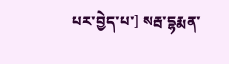པར་བྱེད་པ་] སརྦ་དྷརྨན་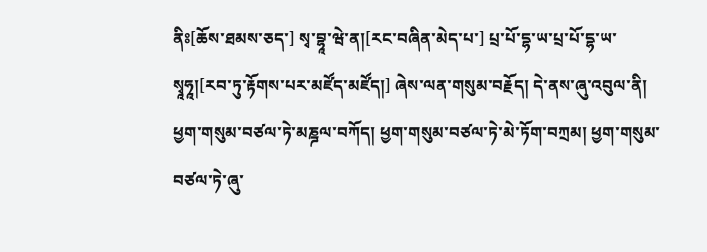ནིཿ[ཆོས་ཐམས་ཅད་] སྭ་བྷཱ་ཝེ་ན།[རང་བཞིན་མེད་པ་] པྲ་པོ་དྷ་ཡ་པྲ་པོ་དྷ་ཡ་སྭཱཧཱ།[རབ་ཏུ་རྟོགས་པར་མཛོད་མཛོད།] ཞེས་ལན་གསུམ་བརྗོད། དེ་ནས་ཞུ་འབུལ་ནི། ཕྱག་གསུམ་བཙལ་ཏེ་མཎྜལ་བཀོད། ཕྱག་གསུམ་བཙལ་ཏེ་མེ་ཏོག་བཀྲམ། ཕྱག་གསུམ་བཙལ་ཏེ་ཞུ་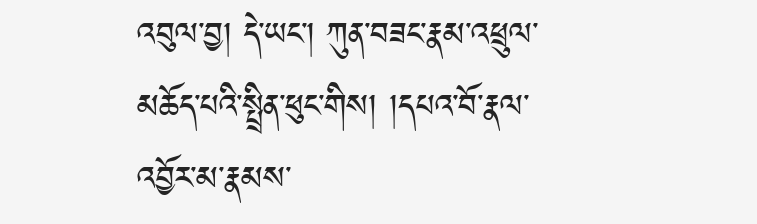འབུལ་བྱ། དེ་ཡང་། ཀུན་བཟང་རྣམ་འཕྲུལ་མཆོད་པའི་སྤྲིན་ཕུང་གིས། །དཔའ་བོ་རྣལ་འབྱོར་མ་རྣམས་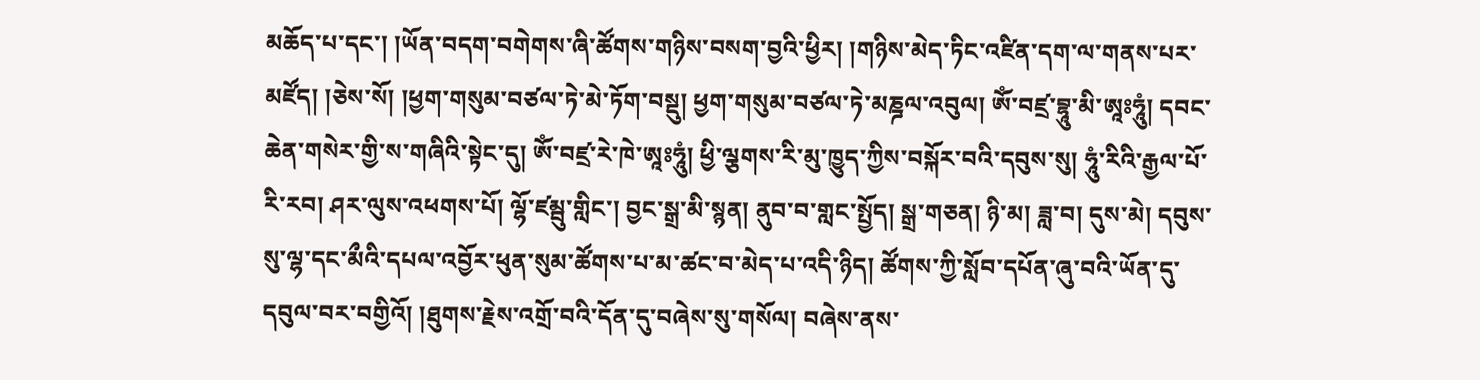མཆོད་པ་དང་། །ཡོན་བདག་བགེགས་ཞི་ཚོགས་གཉིས་བསག་བྱའི་ཕྱིར། །གཉིས་མེད་ཏིང་འཛིན་དག་ལ་གནས་པར་མཛོད། །ཅེས་སོ། །ཕྱག་གསུམ་བཙལ་ཏེ་མེ་ཏོག་བསྡུ། ཕྱག་གསུམ་བཙལ་ཏེ་མཎྜལ་འབུལ། ཨོཾ་བཛྲ་བྷཱུ་མི་ཨཱཿཧཱུཾ། དབང་ཆེན་གསེར་གྱི་ས་གཞིའི་སྟེང་དུ། ཨོཾ་བཛྲ་རེ་ཁེ་ཨཱཿཧཱུཾ། ཕྱི་ལྕགས་རི་མུ་ཁྱུད་ཀྱིས་བསྐོར་བའི་དབུས་སུ། ཧཱུཾ་རིའི་རྒྱལ་པོ་རི་རབ། ཤར་ལུས་འཕགས་པོ། ལྷོ་ཛམྦུ་གླིང་། བྱང་སྒྲ་མི་སྙན། ནུབ་བ་གླང་སྤྱོད། སྒྲ་གཅན། ཉི་མ། ཟླ་བ། དུས་མེ། དབུས་སུ་ལྷ་དང་མྀའི་དཔལ་འབྱོར་ཕུན་སུམ་ཚོགས་པ་མ་ཚང་བ་མེད་པ་འདི་ཉིད། ཚོགས་ཀྱི་སློབ་དཔོན་ཞུ་བའི་ཡོན་དུ་དབུལ་བར་བགྱིའོ། །ཐུགས་རྗེས་འགྲོ་བའི་དོན་དུ་བཞེས་སུ་གསོལ། བཞེས་ནས་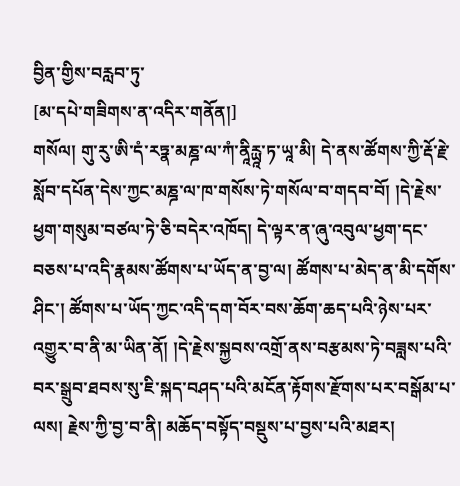བྱིན་གྱིས་བརླབ་ཏུ་
[མ་དཔེ་གཟིགས་ན་འདིར་གནོན།]
གསོལ། གུ་རུ་ཨི་དཾ་རཏྣ་མཎྜ་ལ་ཀཾ་ནཱིརྻཱ་ཏ་ཡཱ་མི། དེ་ནས་ཚོགས་ཀྱི་རྡོ་རྗེ་སློབ་དཔོན་དེས་ཀྱང་མཎྜ་ལ་ཁ་གསོས་ཏེ་གསོལ་བ་གདབ་བོ། །དེ་རྗེས་ཕྱག་གསུམ་བཙལ་ཏེ་ཅི་བདེར་འཁོད། དེ་ལྟར་ན་ཞུ་འབུལ་ཕྱག་དང་བཅས་པ་འདི་རྣམས་ཚོགས་པ་ཡོད་ན་བྱ་ལ། ཚོགས་པ་མེད་ན་མི་དགོས་ཤིང་། ཚོགས་པ་ཡོད་ཀྱང་འདི་དག་བོར་བས་ཆོག་ཆད་པའི་ཉེས་པར་འགྱུར་བ་ནི་མ་ཡིན་ནོ། །དེ་རྗེས་སྐྱབས་འགྲོ་ནས་བརྩམས་ཏེ་བཟླས་པའི་བར་སྒྲུབ་ཐབས་སུ་ཇི་སྐད་བཤད་པའི་མངོན་རྟོགས་རྫོགས་པར་བསྒོམ་པ་ལས། རྗེས་ཀྱི་བྱ་བ་ནི། མཆོད་བསྟོད་བསྡུས་པ་བྱས་པའི་མཐར།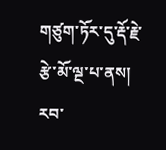གཙུག་ཏོར་དུ་རྡོ་རྗེ་རྩེ་མོ་ལྔ་པ་ནས། རབ་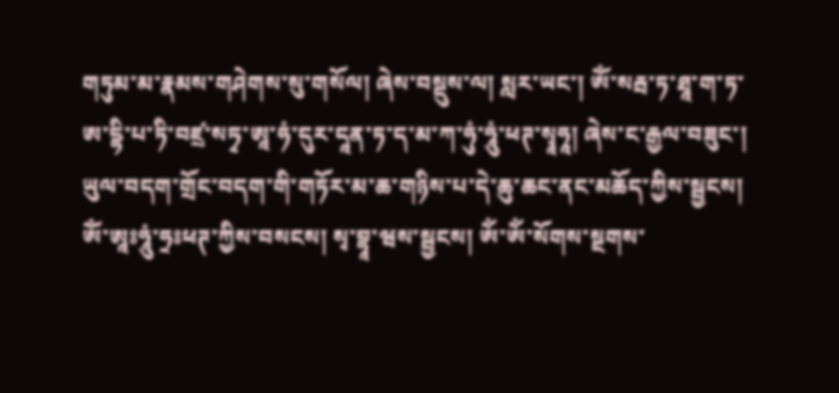གཏུམ་མ་རྣམས་གཤེགས་སུ་གསོལ། ཞེས་བསྡུས་ལ། སླར་ཡང་། ཨོཾ་སརྦ་ཏ་ཐཱ་ག་ཏ་ཨ་དྷི་པ་ཏི་བཛྲ་སཏྭ་ཨཱ་ཧཾ་དུར་དཱན་ཏ་ད་མ་ཀ་ཧུཾ་ཧཱུཾ་ཕཊ་སྭཱཧཱ། ཞེས་ང་རྒྱལ་བཟུང་། ཡུལ་བདག་གྲོང་བདག་གི་གཏོར་མ་ཆ་གཉིས་པ་དེ་ཆུ་ཆང་ནང་མཆོད་ཀྱིས་སྦྱངས། ཨོཾ་ཨཱཿཧཱུཾ་ཧྲཿཕཊ་ཀྱིས་བསངས། སྭ་བྷཱ་ཝས་སྦྱངས། ཨོཾ་ཨོཾ་སོགས་སྔགས་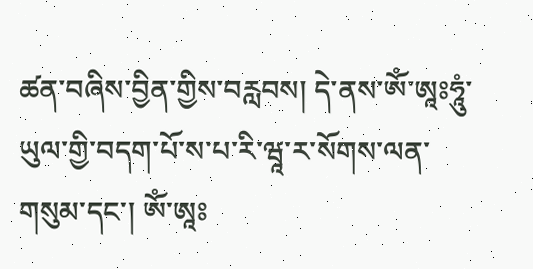ཚན་བཞིས་བྱིན་གྱིས་བརླབས། དེ་ནས་ཨོཾ་ཨཱཿཧཱུཾ་ཡུལ་གྱི་བདག་པོ་ས་པ་རི་ཝཱ་ར་སོགས་ལན་གསུམ་དང་། ཨོཾ་ཨཱཿ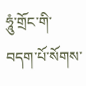ཧཱུཾ་གྲོང་གི་བདག་པོ་སོགས་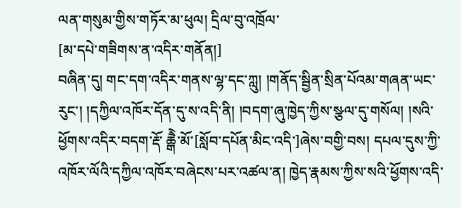ལན་གསུམ་གྱིས་གཏོར་མ་ཕུལ། དྲིལ་བུ་འཁྲོལ་
[མ་དཔེ་གཟིགས་ན་འདིར་གནོན།]
བཞིན་དུ། གང་དག་འདིར་གནས་ལྷ་དང་ཀླུ། །གནོད་སྦྱིན་སྲིན་པོའམ་གཞན་ཡང་རུང་། །དཀྱིལ་འཁོར་དོན་དུ་ས་འདི་ནི། །བདག་ཞུ་ཁྱེད་ཀྱིས་སྩལ་དུ་གསོལ། །སའི་ཕྱོགས་འདིར་བདག་རྡོ་ ཆྒཻེ་མོ་[སློབ་དཔོན་མིང་འདི་]ཞེས་བགྱི་བས། དཔལ་དུས་ཀྱི་འཁོར་ལོའི་དཀྱིལ་འཁོར་བཞེངས་པར་འཚལ་ན། ཁྱེད་རྣམས་ཀྱིས་སའི་ཕྱོགས་འདི་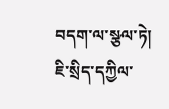བདག་ལ་སྩལ་ཏེ། ཇི་སྲིད་དཀྱིལ་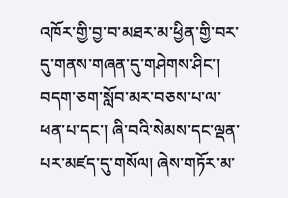འཁོར་གྱི་བྱ་བ་མཐར་མ་ཕྱིན་གྱི་བར་དུ་གནས་གཞན་དུ་གཤེགས་ཤིང་། བདག་ཅག་སློབ་མར་བཅས་པ་ལ་ཕན་པ་དང་། ཞི་བའི་སེམས་དང་ལྡན་པར་མཛད་དུ་གསོལ། ཞེས་གཏོར་མ་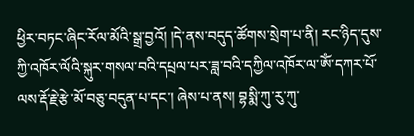ཕྱིར་བཏང་ཞིང་རོལ་མོའི་སྒྲ་བྱའོ། །དེ་ནས་བདུད་ཚོགས་སྲེག་པ་ནི། རང་ཉིད་དུས་ཀྱི་འཁོར་ལོའི་སྐུར་གསལ་བའི་དཔྲལ་པར་ཟླ་བའི་དཀྱིལ་འཁོར་ལ་ཨོཾ་དཀར་པོ་ལས་རྡོ་རྗེ་རྩེ་མོ་བཅུ་བདུན་པ་དང་། ཞེས་པ་ནས། བྷསྨི་ཀུ་རུ་ཀུ་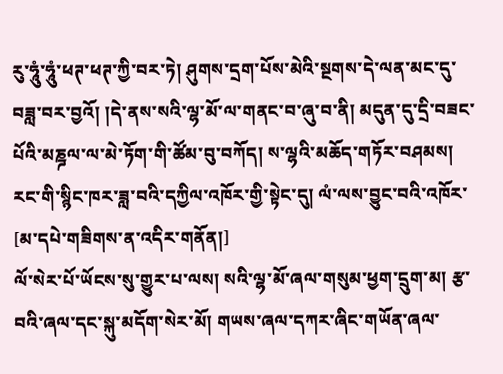རུ་ཧཱུཾ་ཧཱུཾ་ཕཊ་ཕཊ་ཀྱི་བར་ཏེ། ཤུགས་དྲག་པོས་མེའི་སྔགས་དེ་ལན་མང་དུ་བཟླ་བར་བྱའོ། །དེ་ནས་སའི་ལྷ་མོ་ལ་གནང་བ་ཞུ་བ་ནི། མདུན་དུ་དྲི་བཟང་པོའི་མཎྜལ་ལ་མེ་ཏོག་གི་ཚོམ་བུ་བཀོད། ས་ལྷའི་མཆོད་གཏོར་བཤམས། རང་གི་སྙིང་ཁར་ཟླ་བའི་དཀྱིལ་འཁོར་གྱི་སྟེང་དུ། ལཾ་ལས་བྱུང་བའི་འཁོར་
[མ་དཔེ་གཟིགས་ན་འདིར་གནོན།]
ལོ་སེར་པོ་ཡོངས་སུ་གྱུར་པ་ལས། སའི་ལྷ་མོ་ཞལ་གསུམ་ཕྱག་དྲུག་མ། རྩ་བའི་ཞལ་དང་སྐུ་མདོག་སེར་མོ། གཡས་ཞལ་དཀར་ཞིང་གཡོན་ཞལ་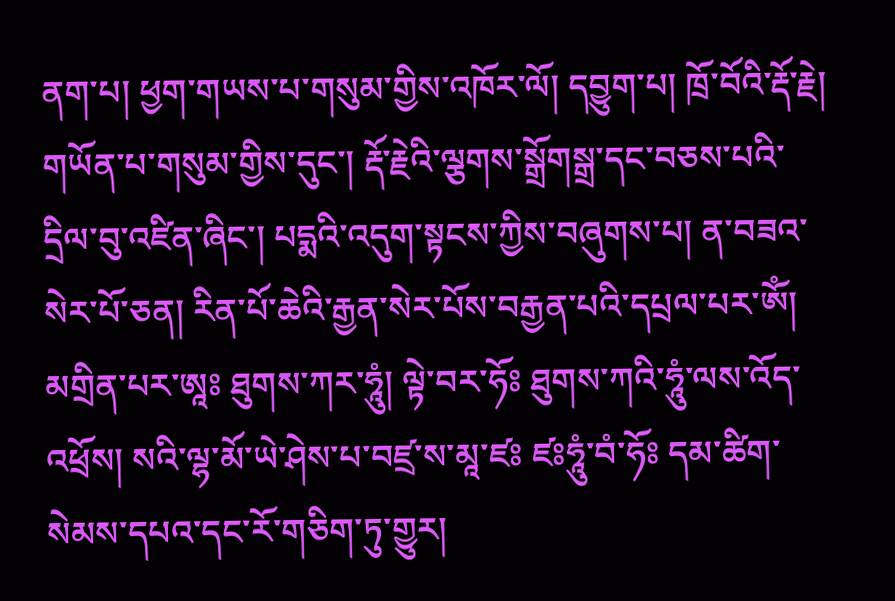ནག་པ། ཕྱག་གཡས་པ་གསུམ་གྱིས་འཁོར་ལོ། དབྱུག་པ། ཁྲོ་བོའི་རྡོ་རྗེ། གཡོན་པ་གསུམ་གྱིས་དུང་། རྡོ་རྗེའི་ལྕགས་སྒྲོགསྒྲ་དང་བཅས་པའི་དྲིལ་བུ་འཛིན་ཞིང་། པདྨའི་འདུག་སྟངས་ཀྱིས་བཞུགས་པ། ན་བཟའ་སེར་པོ་ཅན། རིན་པོ་ཆེའི་རྒྱན་སེར་པོས་བརྒྱན་པའི་དཔྲལ་པར་ཨོཾ། མགྲིན་པར་ཨཱཿ ཐུགས་ཀར་ཧཱུཾ། ལྟེ་བར་ཧོཿ ཐུགས་ཀའི་ཧཱུཾ་ལས་འོད་འཕྲོས། སའི་ལྷ་མོ་ཡེ་ཤེས་པ་བཛྲ་ས་མཱ་ཛཿ ཛཿཧཱུཾ་བཾ་ཧོཿ དམ་ཚིག་སེམས་དཔའ་དང་རོ་གཅིག་ཏུ་གྱུར།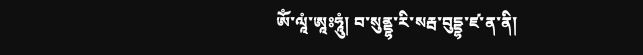ཨོཾ་ལཱཾ་ཨཱཿཧཱུཾ། བ་སུནྡྷ་རི་སརྦ་བུདྡྷ་ཛ་ན་ནི།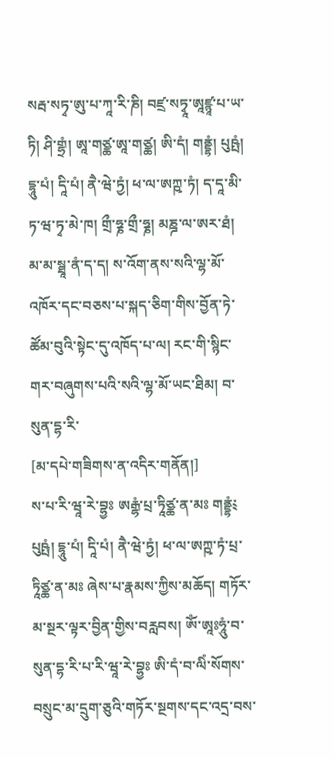སརྦ་སཏྭ་ཨུ་པ་ཀཱ་རི་ཎི། བཛྲ་སཏྭཱ་ཨཱཛྙཱ་པ་ཡ་ཏི། ཤི་གྷྲཾ། ཨཱ་གཙྪ་ཨཱ་གཙྪ། ཨི་དཾ། གནྡྷཾ། པུཥྤཾ། དྷཱུ་པཾ། དཱི་པཾ། ནཻ་ཝེ་ཏྱཾ། ཕ་ལ་ཨཀྵ་ཏཾ། ད་དཱ་མི་ཏ་ཝ་ཏྭ་མེ་ཁ། གྲྀ་ཧྞ་གྲྀ་ཧྞ། མཎྜ་ལ་ཨར་ཐཾ། མ་མ་སྠཱ་ནཾ་ད་ད། ས་འོག་ནས་སའི་ལྷ་མོ་འཁོར་དང་བཅས་པ་སྐད་ཅིག་གིས་བྱོན་ཏེ་ཚོམ་བུའི་སྟེང་དུ་འཁོད་པ་ལ། རང་གི་སྙིང་གར་བཞུགས་པའི་སའི་ལྷ་མོ་ཡང་ཐིམ། བ་སུན་དྷ་རི་
[མ་དཔེ་གཟིགས་ན་འདིར་གནོན།]
ས་པ་རི་ཝཱ་རེ་བྷྱཿ ཨརྒྷཾ་པྲ་ཏཱིཙྪ་ན་མཿ གནྡྷཾ༴ པུཥྤཾ། དྷཱུ་པཾ། དཱི་པཾ། ནཻ་ཝེ་ཏྱཾ། ཕ་ལ་ཨཀྵ་ཏཾ་པྲ་ཏཱིཙྪ་ན་མཿ ཞེས་པ་རྣམས་ཀྱིས་མཆོད། གཏོར་མ་སྔར་ལྟར་བྱིན་གྱིས་བརླབས། ཨོཾ་ཨཱཿཧཱུཾ་བ་སུན་དྷ་རི་པ་རི་ཝཱ་རེ་བྷྱཿ ཨི་དཾ་བ་ལིཾ་སོགས་བསྲུང་མ་དྲུག་ཅུའི་གཏོར་སྔགས་དང་འདྲ་བས་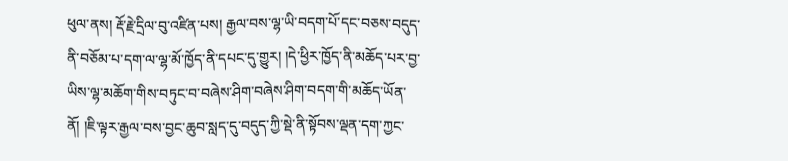ཕུལ་ནས། རྡོ་རྗེ་དྲིལ་བུ་འཛིན་པས། རྒྱལ་བས་ལྷ་ཡི་བདག་པོ་དང་བཅས་བདུད་ནི་བཅོམ་པ་དག་ལ་ལྷ་མོ་ཁྱོད་ནི་དཔང་དུ་གྱུར། །དེ་ཕྱིར་ཁྱོད་ནི་མཆོད་པར་བྱ་ཡིས་ལྷ་མཆོག་གིས་བཏུང་བ་བཞེས་ཤིག་བཞེས་ཤིག་བདག་གི་མཆོད་ཡོན་ནོ། །ཇི་ལྟར་རྒྱལ་བས་བྱང་ཆུབ་སླད་དུ་བདུད་ཀྱི་སྡེ་ནི་སྟོབས་ལྡན་དག་ཀྱང་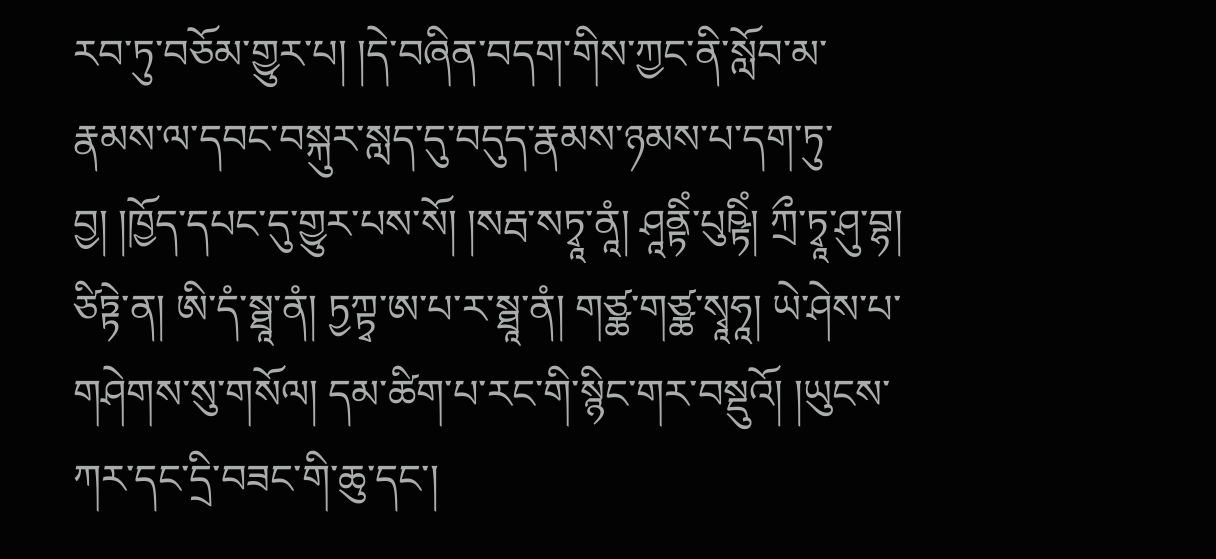རབ་ཏུ་བཅོམ་གྱུར་པ། །དེ་བཞིན་བདག་གིས་ཀྱང་ནི་སློབ་མ་རྣམས་ལ་དབང་བསྐུར་སླད་དུ་བདུད་རྣམས་ཉམས་པ་དག་ཏུ་བྱ། །ཁྱོད་དཔང་དུ་གྱུར་པས་སོ། །སརྦ་སཏྭཱ་ནཱཾ། ཤཱནྟིཾ་པུཥྟིཾ། ཀྲྀ་ཏྭཱ་ཤུ་བྷ། ཙིཏྟེ་ན། ཨི་དཾ་སྠཱ་ནཾ། ཏྱཀྟྭ་ཨ་པ་ར་སྠཱ་ནཾ། གཙྪ་གཙྪ་སྭཱཧཱ། ཡེ་ཤེས་པ་གཤེགས་སུ་གསོལ། དམ་ཚིག་པ་རང་གི་སྙིང་གར་བསྡུའོ། །ཡུངས་ཀར་དང་དྲི་བཟང་གི་ཆུ་དང་།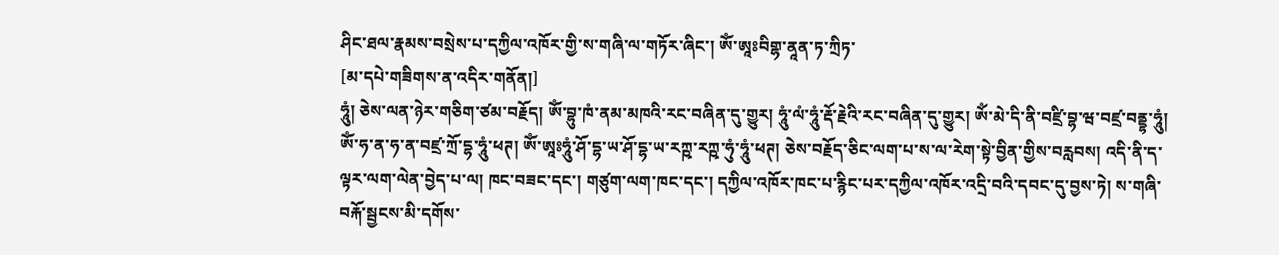ཤིང་ཐལ་རྣམས་བསྲེས་པ་དཀྱིལ་འཁོར་གྱི་ས་གཞི་ལ་གཏོར་ཞིང་། ཨོཾ་ཨཱཿབིགྷ་ནཱན་ཏ་ཀྲིཏ་
[མ་དཔེ་གཟིགས་ན་འདིར་གནོན།]
ཧཱུཾ། ཅེས་ལན་ཉེར་གཅིག་ཙམ་བརྗོད། ཨོཾ་བྷུ་ཁཾ་ནམ་མཁའི་རང་བཞིན་དུ་གྱུར། ཧཱུཾ་ལཾ་ཧཱུཾ་རྡོ་རྗེའི་རང་བཞིན་དུ་གྱུར། ཨོཾ་མེ་དི་ནི་བཛྲི་བྷ་ཝ་བཛྲ་བནྡྷ་ཧཱུཾ། ཨོཾ་ཧ་ན་ཧ་ན་བཛྲ་ཀྲོ་དྷ་ཧཱུཾ་ཕཊ། ཨོཾ་ཨཱཿཧཱུཾ་ཤོ་དྷ་ཡ་ཤོ་དྷ་ཡ་རཀྵ་རཀྵ་ཧུཾ་ཧཱུཾ་ཕཊ། ཅེས་བརྗོད་ཅིང་ལག་པ་ས་ལ་རེག་སྟེ་བྱིན་གྱིས་བརླབས། འདི་ནི་ད་ལྟར་ལག་ལེན་བྱེད་པ་ལ། ཁང་བཟང་དང་། གཙུག་ལག་ཁང་དང་། དཀྱིལ་འཁོར་ཁང་པ་རྙིང་པར་དཀྱིལ་འཁོར་འདྲི་བའི་དབང་དུ་བྱས་ཏེ། ས་གཞི་བརྐོ་སྦྱངས་མི་དགོས་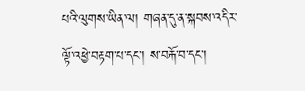པའི་ལུགས་ཡིན་ལ། གཞན་དུ་ན་སྐབས་འདིར་ལྟོ་འཕྱེ་བརྟག་པ་དང་། ས་བརྐོ་བ་དང་།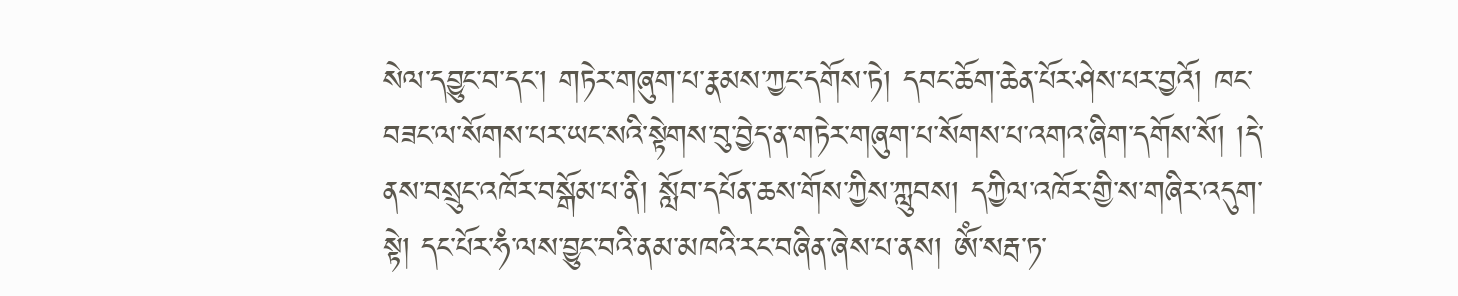སེལ་དབྱུང་བ་དང་། གཏེར་གཞུག་པ་རྣམས་ཀྱང་དགོས་ཏེ། དབང་ཆོག་ཆེན་པོར་ཤེས་པར་བྱའོ། ཁང་བཟང་ལ་སོགས་པར་ཡང་སའི་སྟེགས་བུ་བྱེད་ན་གཏེར་གཞུག་པ་སོགས་པ་འགའ་ཞིག་དགོས་སོ། །དེ་ནས་བསྲུང་འཁོར་བསྒོམ་པ་ནི། སློབ་དཔོན་ཆས་གོས་ཀྱིས་ཀླུབས། དཀྱིལ་འཁོར་གྱི་ས་གཞིར་འདུག་སྟེ། དང་པོར་ཧཾ་ལས་བྱུང་བའི་ནམ་མཁའི་རང་བཞིན་ཞེས་པ་ནས། ཨོཾ་སརྦ་ཏ་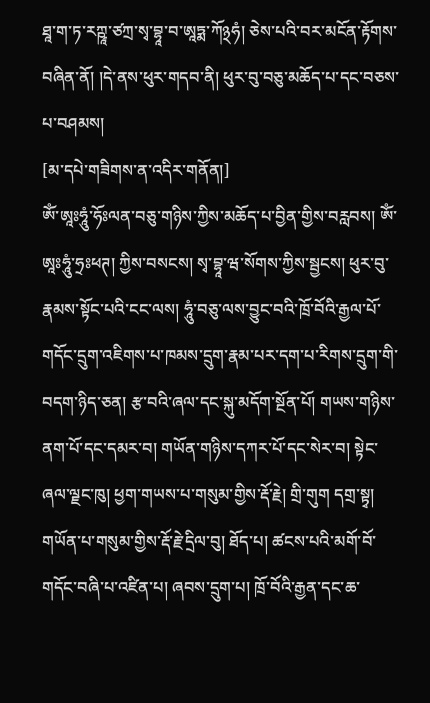ཐཱ་ག་ཏ་རཀྵཱ་ཙཀྲ་སྭ་བྷཱ་བ་ཨཱཏྨ་ཀོ྅ཧཾ། ཅེས་པའི་བར་མངོན་རྟོགས་བཞིན་ནོ། །དེ་ནས་ཕུར་གདབ་ནི། ཕུར་བུ་བཅུ་མཆོད་པ་དང་བཅས་པ་བཤམས།
[མ་དཔེ་གཟིགས་ན་འདིར་གནོན།]
ཨོཾ་ཨཱཿཧཱུཾ་ཧོཿལན་བཅུ་གཉིས་ཀྱིས་མཆོད་པ་བྱིན་གྱིས་བརླབས། ཨོཾ་ཨཱཿཧཱུཾ་ཧྲཿཕཊ། ཀྱིས་བསངས། སྭ་བྷཱ་ཝ་སོགས་ཀྱིས་སྦྱངས། ཕུར་བུ་རྣམས་སྟོང་པའི་ངང་ལས། ཧཱུཾ་བཅུ་ལས་བྱུང་བའི་ཁྲོ་བོའི་རྒྱལ་པོ་གདོང་དྲུག་འཇིགས་པ་ཁམས་དྲུག་རྣམ་པར་དག་པ་རིགས་དྲུག་གི་བདག་ཉིད་ཅན། རྩ་བའི་ཞལ་དང་སྐུ་མདོག་སྔོན་པོ། གཡས་གཉིས་ནག་པོ་དང་དམར་བ། གཡོན་གཉིས་དཀར་པོ་དང་སེར་བ། སྟེང་ཞལ་ལྗང་ཁུ། ཕྱག་གཡས་པ་གསུམ་གྱིས་རྡོ་རྗེ། གྲི་གུག དགྲ་སྟྭ། གཡོན་པ་གསུམ་གྱིས་རྡོ་རྗེ་དྲིལ་བུ། ཐོད་པ། ཚངས་པའི་མགོ་བོ་གདོང་བཞི་པ་འཛིན་པ། ཞབས་དྲུག་པ། ཁྲོ་བོའི་རྒྱན་དང་ཆ་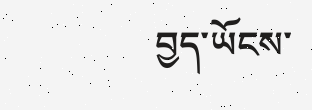བྱད་ཡོངས་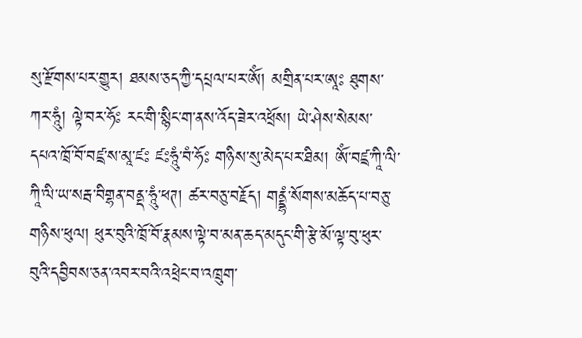སུ་རྫོགས་པར་གྱུར། ཐམས་ཅད་ཀྱི་དཔྲལ་པར་ཨོཾ། མགྲིན་པར་ཨཱཿ ཐུགས་ཀར་ཧཱུཾ། ལྟེ་བར་ཧོཿ རང་གི་སྙིང་ག་ནས་འོད་ཟེར་འཕྲོས། ཡེ་ཤེས་སེམས་དཔའ་ཁྲོ་བོ་བཛྲ་ས་མཱ་ཛཿ ཛཿཧཱུཾ་བཾ་ཧོཿ གཉིས་སུ་མེད་པར་ཐིམ། ཨོཾ་བཛྲ་ཀཱི་ལི་ཀཱི་ལི་ཡ་སརྦ་བིགྷན་བནྡ་ཧཱུཾ་ཕཊ། ཚར་བཅུ་བརྗོད། གནྡྷཾ་སོགས་མཆོད་པ་བཅུ་གཉིས་ཕུལ། ཕུར་བུའི་ཁྲོ་བོ་རྣམས་ལྟེ་བ་མན་ཆད་མདུང་གི་རྩེ་མོ་ལྟ་བུ་ཕུར་བུའི་དབྱིབས་ཅན་འབར་བའི་འཕྲེང་བ་འཁྲུག་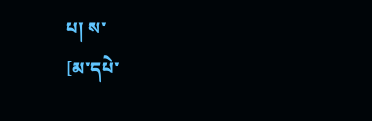པ། ས་
[མ་དཔེ་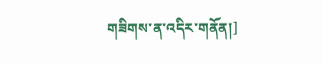གཟིགས་ན་འདིར་གནོན།]